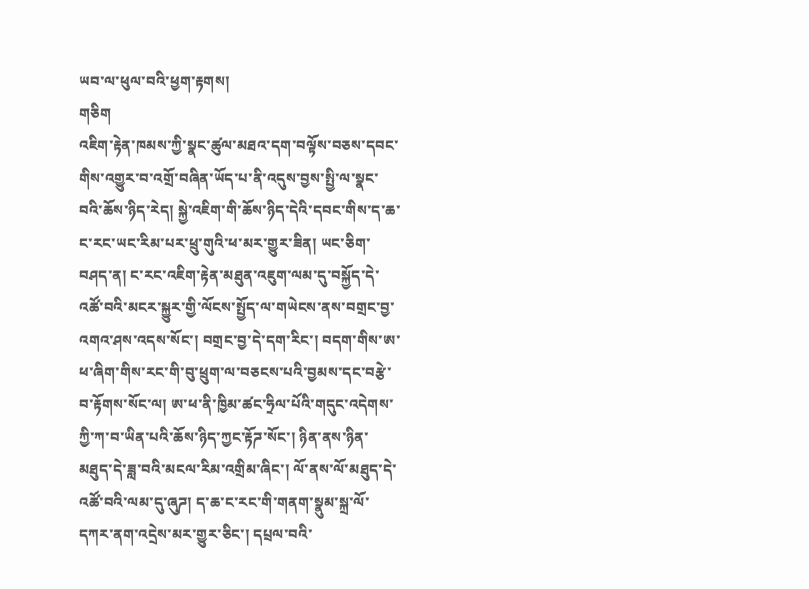ཡབ་ལ་ཕུལ་བའི་ཕྱག་རྟགས།
གཅིག
འཇིག་རྟེན་ཁམས་ཀྱི་སྣང་ཚུལ་མཐའ་དག་བལྟོས་བཅས་དབང་གིས་འགྱུར་བ་འགྲོ་བཞིན་ཡོད་པ་ནི་འདུས་བྱས་སྤྱི་ལ་སྣང་བའི་ཆོས་ཉིད་རེད། སྐྱེ་འཇིག་གི་ཆོས་ཉིད་དེའི་དབང་གིས་ད་ཆ་ང་རང་ཡང་རིམ་པར་ཕྲུ་གུའི་ཕ་མར་གྱུར་ཟིན། ཡང་ཅིག་བཤད་ན། ང་རང་འཇིག་རྟེན་མཐུན་འཇུག་ལམ་དུ་བསྐྱོད་དེ་འཚོ་བའི་མངར་སྐྱུར་གྱི་ལོངས་སྤྱོད་ལ་གཡེངས་ནས་བགྲང་བྱ་འགའ་ཤས་འདས་སོང་། བགྲང་བྱ་དེ་དག་རིང་། བདག་གིས་ཨ་ཕ་ཞིག་གིས་རང་གི་བུ་ཕྲུག་ལ་བཅངས་པའི་བྱམས་དང་བརྩེ་བ་རྟོགས་སོང་ལ། ཨ་ཕ་ནི་ཁྱིམ་ཚང་ཧྲིལ་པོའི་གདུང་འདེགས་ཀྱི་ཀ་བ་ཡིན་པའི་ཆོས་ཉིད་ཀྱང་རྟོཌ་སོང་། ཉིན་ནས་ཉིན་མཐུད་དེ་ཟླ་བའི་མངལ་རིམ་འགྲིམ་ཞིང་། ལོ་ནས་ལོ་མཐུད་དེ་འཚོ་བའི་ལམ་དུ་ཞུཌ། ད་ཆ་ང་རང་གི་གནག་སྣུམ་སྐྲ་ལོ་དཀར་ནག་འདྲེས་མར་གྱུར་ཅིང་། དཔྲལ་བའི་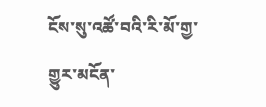ངོས་སུ་འཚོ་བའི་རི་མོ་གྱ་གྱུར་མངོན་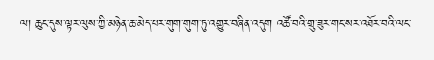ལ། ཆུང་དུས་ལྟར་ལུས་ཀྱི་མཉེན་ཆ་མེད་པར་གུག་གུག་ཏུ་འགྱུར་བཞིན་འདུག འཚོ་བའི་གྲུ་ཟུར་གང་སར་འཐོར་བའི་ལང་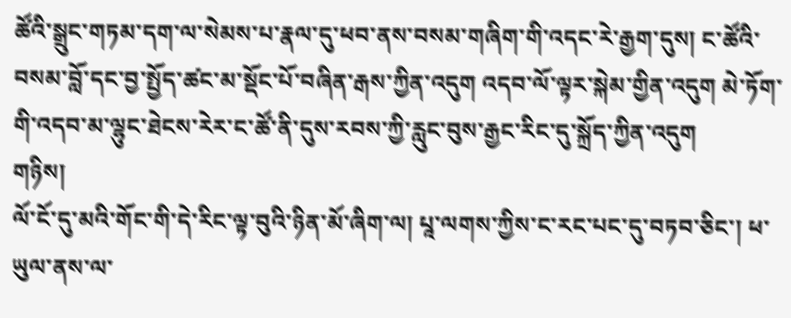ཚོའི་སྒྲུང་གཏམ་དག་ལ་སེམས་པ་རྣལ་དུ་ཕབ་ནས་བསམ་གཞིག་གི་འདང་རེ་རྒྱག་དུས། ང་ཚོའི་བསམ་བློ་དང་བྱ་སྤྱོད་ཚང་མ་སྡོང་པོ་བཞིན་རྒས་ཀྱིན་འདུག འདབ་ལོ་ལྟར་སྐེམ་གྱིན་འདུག མེ་ཏོག་གི་འདབ་མ་ལྷུང་ཐེངས་རེར་ང་ཚོ་ནི་དུས་རབས་ཀྱི་རླུང་བུས་རྒྱང་རིང་དུ་སྐྲོད་ཀྱིན་འདུག
གཉིས།
ལོ་ངོ་དུ་མའི་གོང་གི་དེ་རིང་ལྟ་བུའི་ཉིན་མོ་ཞིག་ལ། པཱ་ལགས་ཀྱིས་ང་རང་པང་དུ་བཏབ་ཅིང་། ཕ་ཡུལ་ནས་ལ་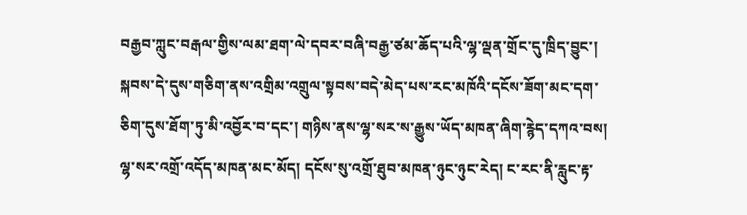བརྒྱབ་ཀླུང་བརྒལ་གྱིས་ལམ་ཐག་ལེ་དབར་བཞི་བརྒྱ་ཙམ་ཆོད་པའི་ལྷ་ལྡན་གྲོང་དུ་ཁྲིད་བྱུང་། སྐབས་དེ་དུས་གཅིག་ནས་འགྲིམ་འགྲུལ་སྟབས་བདེ་མེད་པས་རང་མཁོའི་དངོས་ཟོག་མང་དག་ཅིག་དུས་ཐོག་ཏུ་མི་འབྱོར་བ་དང་། གཉིས་ནས་ལྷ་སར་ས་རྒྱུས་ཡོད་མཁན་ཞིག་རྙེད་དཀའ་བས། ལྷ་སར་འགྲོ་འདོད་མཁན་མང་མོད། དངོས་སུ་འགྲོ་ཐུབ་མཁན་ཉུང་ཉུང་རེད། ང་རང་ནི་རླུང་རྟ་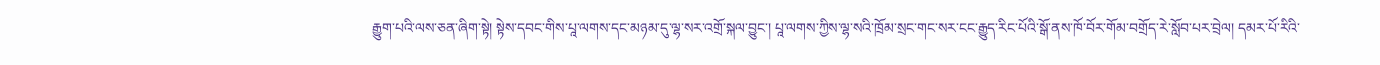རྒྱུག་པའི་ལས་ཅན་ཞིག་སྟེ། སྟེས་དབང་གིས་པཱ་ལགས་དང་མཉམ་དུ་ལྷ་སར་འགྲོ་སྐལ་བྱུང་། པཱ་ལགས་ཀྱིས་ལྷ་སའི་ཁྲོམ་སྲང་གང་སར་ངང་རྒྱུད་རིང་པོའི་སྒོ་ནས་ཁོ་བོར་གོམ་བགྲོད་རེ་སློབ་པར་བྲེལ། དམར་པོ་རིའི་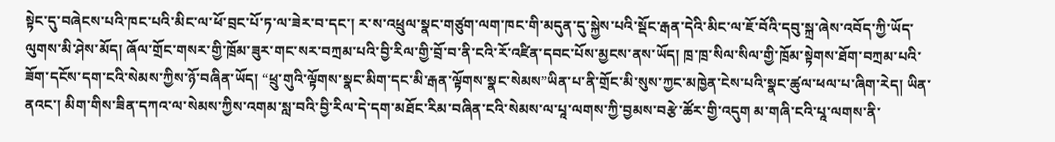སྟེང་དུ་བཞེངས་པའི་ཁང་པའི་མིང་ལ་ཕོ་བྲང་པོ་ཏ་ལ་ཟེར་བ་དང་། ར་ས་འཕྲུལ་སྣང་གཙུག་ལག་ཁང་གི་མདུན་དུ་སྐྱེས་པའི་སྡོང་རྒན་དེའི་མིང་ལ་ཇོ་བོའི་དབུ་སྐྲ་ཞེས་འབོད་ཀྱི་ཡོད་ལུགས་མི་ཤེས་མོད། ཞོལ་གྲོང་གསར་གྱི་ཁྲོམ་ཟུར་གང་སར་བཀྲམ་པའི་བྱི་རིལ་གྱི་བྲོ་བ་ནི་ངའི་རོ་འཛིན་དབང་པོས་མྱངས་ནས་ཡོད། ཁྲ་ཁྲ་སིལ་སིལ་གྱི་ཁྲོམ་སྟེགས་ཐོག་བཀྲམ་པའི་ཟོག་དངོས་དག་ངའི་སེམས་ཀྱིས་ཉོ་བཞིན་ཡོད། “ཕྲུ་གུའི་ལྟོགས་སྣང་མིག་དང་མི་རྒན་ལྟོགས་སྣང་སེམས”ཡིན་པ་ནི་གྲོང་མི་སུས་ཀྱང་མཁྱེན་ངེས་པའི་སྣང་ཚུལ་ཕལ་པ་ཞིག་རེད། ཡིན་ནའང་། མིག་གིས་ཟིན་དཀའ་ལ་སེམས་ཀྱིས་འགམ་སླ་བའི་བྱི་རིལ་དེ་དག་མཐོང་རིམ་བཞིན་ངའི་སེམས་ལ་པཱ་ལགས་ཀྱི་བྱམས་བརྩེ་ཚོར་གྱི་འདུག མ་གཞི་ངའི་པཱ་ལགས་ནི་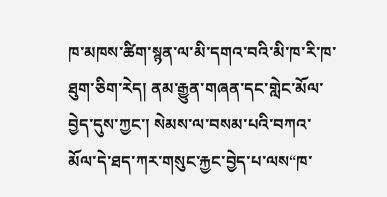ཁ་མཁས་ཚིག་སྙན་ལ་མི་དགའ་བའི་མི་ཁ་རི་ཁ་ཐུག་ཅིག་རེད། ནམ་རྒྱུན་གཞན་དང་གླེང་མོལ་བྱེད་དུས་ཀྱང་། སེམས་ལ་བསམ་པའི་བཀའ་མོལ་དེ་ཐད་ཀར་གསུང་རྐྱང་བྱེད་པ་ལས“ཁ་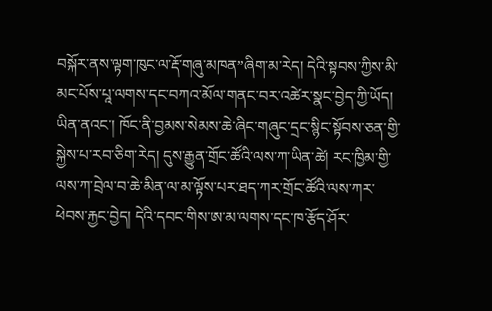བསྐོར་ནས་ལྟག་ཁུང་ལ་རྡོ་གཞུ་མཁན”ཞིག་མ་རེད། དེའི་སྟབས་ཀྱིས་མི་མང་པོས་པཱ་ལགས་དང་བཀའ་མོལ་གནང་བར་འཚེར་སྣང་བྱེད་ཀྱི་ཡོད། ཡིན་ནའང་། ཁོང་ནི་བྱམས་སེམས་ཆེ་ཞིང་གཞུང་དྲང་སྙིང་སྟོབས་ཅན་གྱི་སྐྱེས་པ་རབ་ཅིག་རེད། དུས་རྒྱུན་གྲོང་ཚོའི་ལས་ཀ་ཡིན་ཚེ། རང་ཁྱིམ་གྱི་ལས་ཀ་བྲེལ་བ་ཆེ་མིན་ལ་མ་ལྟོས་པར་ཐད་ཀར་གྲོང་ཚོའི་ལས་ཀར་ཕེབས་རྐྱང་བྱེད། དེའི་དབང་གིས་ཨ་མ་ལགས་དང་ཁ་རྩོད་ཤོར་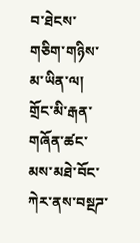བ་ཐེངས་གཅིག་གཉིས་མ་ཡིན་ལ། གྲོང་མི་རྒན་གཞོན་ཚང་མས་མཐེ་བོང་ཀེར་ནས་བསྔཌ་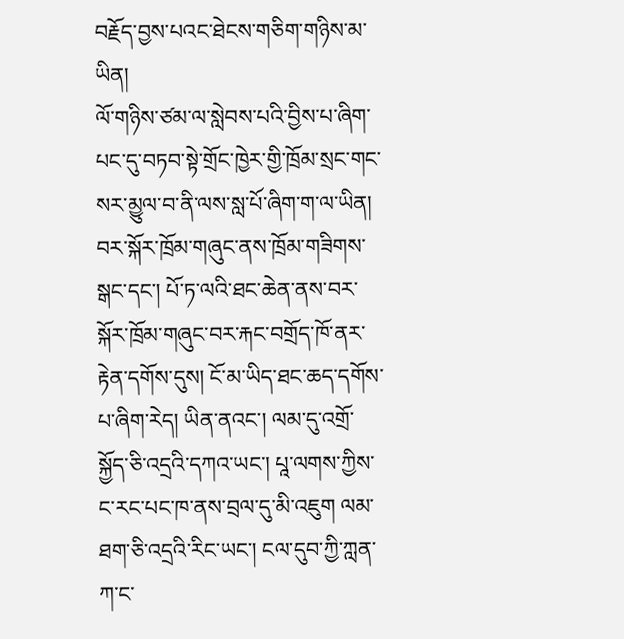བརྗོད་བྱས་པའང་ཐེངས་གཅིག་གཉིས་མ་ཡིན།
ལོ་གཉིས་ཙམ་ལ་སླེབས་པའི་བྱིས་པ་ཞིག་པང་དུ་བཏབ་སྟེ་གྲོང་ཁྱེར་གྱི་ཁྲོམ་སྲང་གང་སར་མྱུལ་བ་ནི་ལས་སླ་པོ་ཞིག་ག་ལ་ཡིན། བར་སྐོར་ཁྲོམ་གཞུང་ནས་ཁྲོམ་གཟིགས་སྒང་དང་། པོ་ཏ་ལའི་ཐང་ཆེན་ནས་བར་སྐོར་ཁྲོམ་གཞུང་བར་རྐང་བགྲོད་ཁོ་ནར་རྟེན་དགོས་དུས། ངོ་མ་ཡིད་ཐང་ཆད་དགོས་པ་ཞིག་རེད། ཡིན་ནའང་། ལམ་དུ་འགྲོ་སྐྱོད་ཅི་འདྲའི་དཀའ་ཡང་། པཱ་ལགས་ཀྱིས་ང་རང་པང་ཁ་ནས་བྲལ་དུ་མི་འཇུག ལམ་ཐག་ཅི་འདྲའི་རིང་ཡང་། ངལ་དུབ་ཀྱི་ཀླན་ཀ་ང་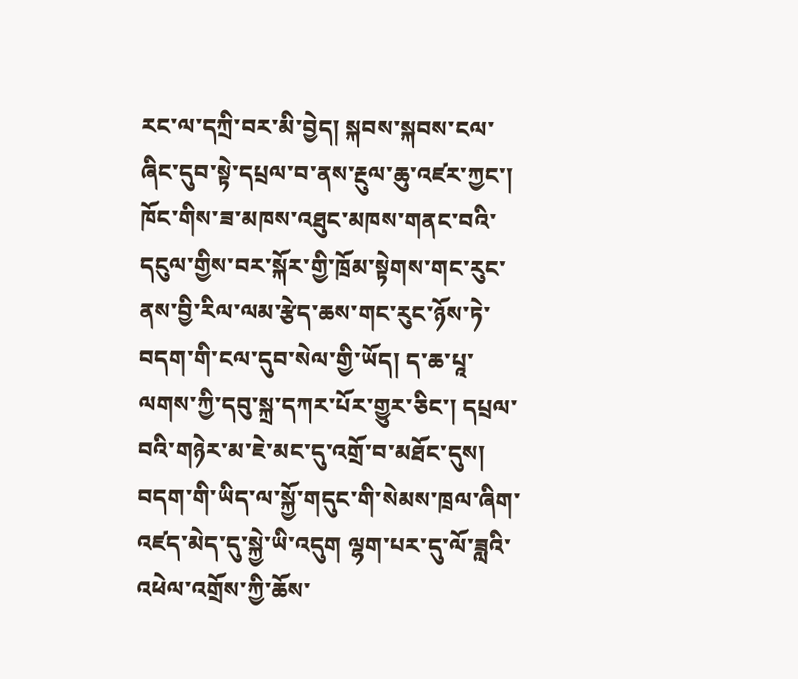རང་ལ་དཀྲི་བར་མི་བྱེད། སྐབས་སྐབས་ངལ་ཞིང་དུབ་སྟེ་དཔྲལ་བ་ནས་རྔུལ་ཆུ་འཛར་ཀྱང་། ཁོང་གིས་ཟ་མཁས་འཐུང་མཁས་གནང་བའི་དངུལ་གྱིས་བར་སྐོར་གྱི་ཁྲོམ་སྟེགས་གང་རུང་ནས་བྱི་རིལ་ལམ་རྩེད་ཆས་གང་རུང་ཉོས་ཏེ་བདག་གི་ངལ་དུབ་སེལ་གྱི་ཡོད། ད་ཆ་པཱ་ལགས་ཀྱི་དབུ་སྐྲ་དཀར་པོར་གྱུར་ཅིང་། དཔྲལ་བའི་གཉེར་མ་ཇེ་མང་དུ་འགྲོ་བ་མཐོང་དུས། བདག་གི་ཡིད་ལ་སྐྱོ་གདུང་གི་སེམས་ཁྲལ་ཞིག་འཛད་མེད་དུ་སྐྱེ་ཡི་འདུག ལྷག་པར་དུ་ལོ་ཟླའི་འཕེལ་འགྲོས་ཀྱི་ཆོས་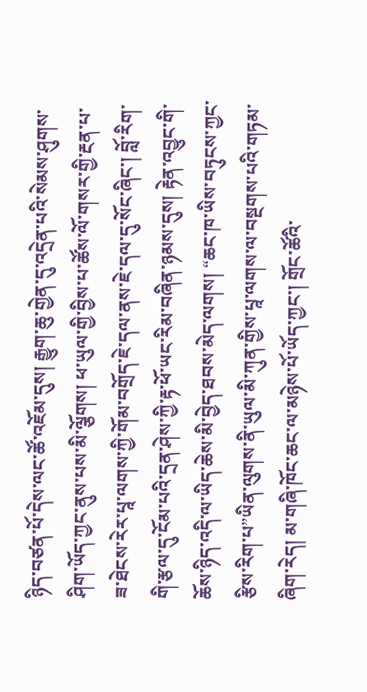ཉིད་བཙན་པོ་དེས་ལང་ཚོ་འཇོམ་དུས། རྒྱུག་ཆུ་གྱེན་དུ་འདྲེན་པའི་སེམས་ཤུགས་ཤིག་ཡོད་ཀྱང་ནུས་པས་མི་ལྕོགས། ཕ་ཡུལ་གྱི་བྱིས་པ་ཚོས་ལོ་གསར་གྱི་རྔན་པ་ཟ་ཐེངས་རེར་པཱ་ལགས་ཀྱི་གོམ་བགྲོད་ཇེ་དལ་ནས་ཇེ་དལ་དུ་སོང་ཞིང་། བློ་རིག་གི་རྩལ་དུ་ངོམ་པའི་དྲན་ཤེས་ཀྱི་རྟ་ཕོ་ཡང་རིམ་བཞིན་ཉམས་དུས། རྟེན་འབྱུང་གི་ཆོས་ཉིད་འདི་ལ་ཡིད་ཆེས་མི་བྱེད་ཐབས་མེད་ལགས། “ཆང་ཁ་ཡིས་བཏུངས་ཀྱང་རྩིས་རིག་པ”ཡིན་ལུགས་ནི་ཡུལ་མི་ཀུན་གྱིས་པཱ་ལགས་ལ་བསྔགས་པའི་གཏམ་ཞིག་རེད། མ་གཞི་ཁོང་ཆང་ལ་མཉེས་པོ་ཡོད་ཀྱང་། གྲོང་ཚོའི་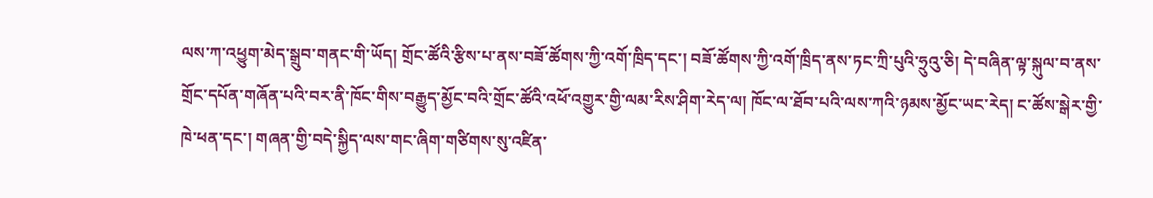ལས་ཀ་འཕྱུག་མེད་སྒྲུབ་གནང་གི་ཡོད། གྲོང་ཚོའི་རྩིས་པ་ནས་བཟོ་ཚོགས་ཀྱི་འགོ་ཁྲིད་དང་། བཟོ་ཚོགས་ཀྱི་འགོ་ཁྲིད་ནས་ཏང་ཀྲི་པུའི་ཧྲུའུ་ཅི། དེ་བཞིན་ལྟ་སྐུལ་བ་ནས་གྲོང་དཔོན་གཞོན་པའི་བར་ནི་ཁོང་གིས་བརྒྱུད་མྱོང་བའི་གྲོང་ཚོའི་འཕོ་འགྱུར་གྱི་ལམ་རིས་ཤིག་རེད་ལ། ཁོང་ལ་ཐོབ་པའི་ལས་ཀའི་ཉམས་མྱོང་ཡང་རེད། ང་ཚོས་སྒེར་གྱི་ཁེ་ཕན་དང་། གཞན་གྱི་བདེ་སྐྱིད་ལས་གང་ཞིག་གཙིགས་སུ་འཛིན་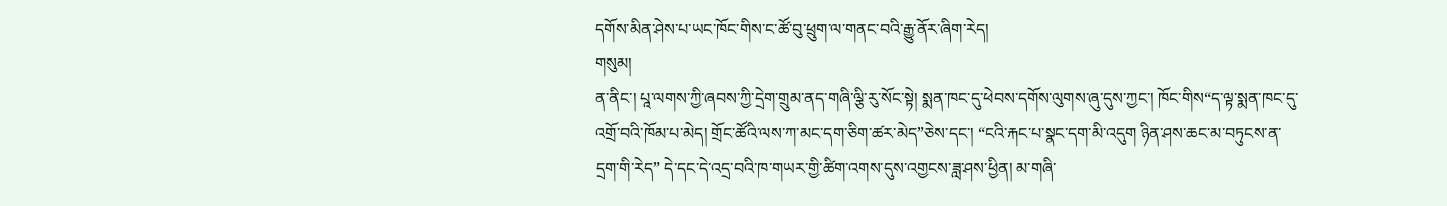དགོས་མིན་ཤེས་པ་ཡང་ཁོང་གིས་ང་ཚོ་བུ་ཕྲུག་ལ་གནང་བའི་རྒྱུ་ནོར་ཞིག་རེད།
གསུམ།
ན་ནིང་། པཱ་ལགས་ཀྱི་ཞབས་ཀྱི་དྲེག་གྲུམ་ནད་གཞི་ལྕི་རུ་སོང་སྟེ། སྨན་ཁང་དུ་ཕེབས་དགོས་ལུགས་ཞུ་དུས་ཀྱང་། ཁོང་གིས“ད་ལྟ་སྨན་ཁང་དུ་འགྲོ་བའི་ཁོམ་པ་མེད། གྲོང་ཚོའི་ལས་ཀ་མང་དག་ཅིག་ཚར་མེད”ཅེས་དང་། “ངའི་རྐང་པ་སྣང་དག་མི་འདུག ཉིན་ཤས་ཆང་མ་བཏུངས་ན་དྲག་གི་རེད” དེ་དང་དེ་འདྲ་བའི་ཁ་གཡར་གྱི་ཚིག་འགས་དུས་འགྱངས་ཟླ་ཤས་ཕྱིན། མ་གཞི་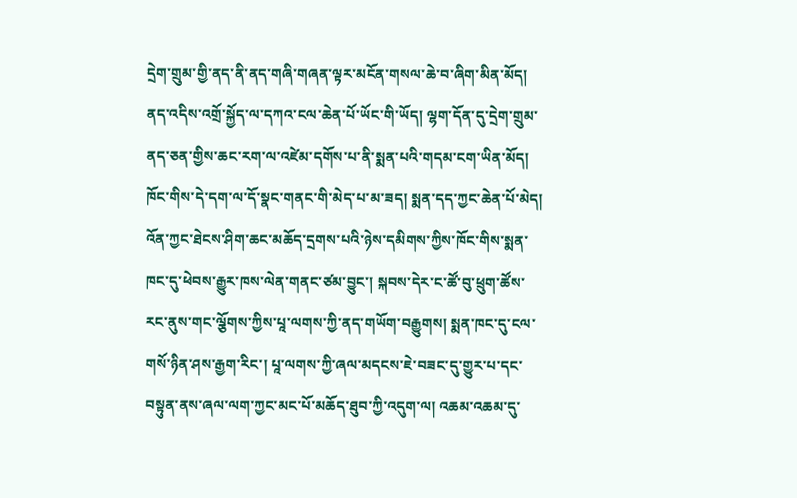དྲེག་གྲུམ་གྱི་ནད་ནི་ནད་གཞི་གཞན་ལྟར་མངོན་གསལ་ཆེ་བ་ཞིག་མིན་མོད། ནད་འདིས་འགྲོ་སྐྱོད་ལ་དཀའ་ངལ་ཆེན་པོ་ཡོང་གི་ཡོད། ལྷག་དོན་དུ་དྲེག་གྲུམ་ནད་ཅན་གྱིས་ཆང་རག་ལ་འཛེམ་དགོས་པ་ནི་སྨན་པའི་གདམ་ངག་ཡིན་མོད། ཁོང་གིས་དེ་དག་ལ་དོ་སྣང་གནང་གི་མེད་པ་མ་ཟད། སྨན་དད་ཀྱང་ཆེན་པོ་མེད། འོན་ཀྱང་ཐེངས་ཤིག་ཆང་མཆོད་དྲགས་པའི་ཉེས་དམིགས་ཀྱིས་ཁོང་གིས་སྨན་ཁང་དུ་ཕེབས་རྒྱུར་ཁས་ལེན་གནང་ཙམ་བྱུང་། སྐབས་དེར་ང་ཚོ་བུ་ཕྲུག་ཚོས་རང་ནུས་གང་ལྕོགས་ཀྱིས་པཱ་ལགས་ཀྱི་ནད་གཡོག་བརྒྱུགས། སྨན་ཁང་དུ་ངལ་གསོ་ཉིན་ཤས་རྒྱག་རིང་། པཱ་ལགས་ཀྱི་ཞལ་མདངས་ཇེ་བཟང་དུ་གྱུར་པ་དང་བསྟུན་ནས་ཞལ་ལག་ཀྱང་མང་པོ་མཆོད་ཐུབ་ཀྱི་འདུག་ལ། འཆམ་འཆམ་དུ་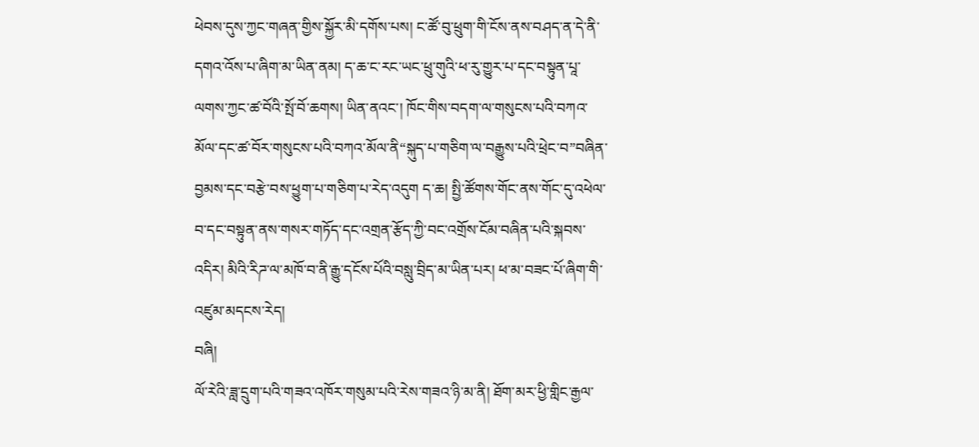ཕེབས་དུས་ཀྱང་གཞན་གྱིས་སྐྱོར་མི་དགོས་པས། ང་ཚོ་བུ་ཕྲུག་གི་ངོས་ནས་བཤད་ན་དེ་ནི་དགའ་འོས་པ་ཞིག་མ་ཡིན་ནམ། ད་ཆ་ང་རང་ཡང་ཕྲུ་གུའི་ཕ་རུ་གྱུར་པ་དང་བསྟུན་པཱ་ལགས་ཀྱང་ཚ་བོའི་སྤོ་བོ་ཆགས། ཡིན་ནའང་། ཁོང་གིས་བདག་ལ་གསུངས་པའི་བཀའ་མོལ་དང་ཚ་བོར་གསུངས་པའི་བཀའ་མོལ་ནི“སྐུད་པ་གཅིག་ལ་བརྒྱུས་པའི་ཕྲེང་བ”བཞིན་བྱམས་དང་བརྩེ་བས་ཕྱུག་པ་གཅིག་པ་རེད་འདུག ད་ཆ། སྤྱི་ཚོགས་གོང་ནས་གོང་དུ་འཕེལ་བ་དང་བསྟུན་ནས་གསར་གཏོད་དང་འགྲན་རྩོད་ཀྱི་བང་འགྲོས་ངོམ་བཞིན་པའི་སྐབས་འདིར། མིའི་རིཌ་ལ་མཁོ་བ་ནི་རྒྱུ་དངོས་པོའི་བསླུ་བྲིད་མ་ཡིན་པར། ཕ་མ་བཟང་པོ་ཞིག་གི་འཛུམ་མདངས་རེད།
བཞི།
ལོ་རེའི་ཟླ་དྲུག་པའི་གཟའ་འཁོར་གསུམ་པའི་རེས་གཟའ་ཉི་མ་ནི། ཐོག་མར་ཕྱི་གླིང་རྒྱལ་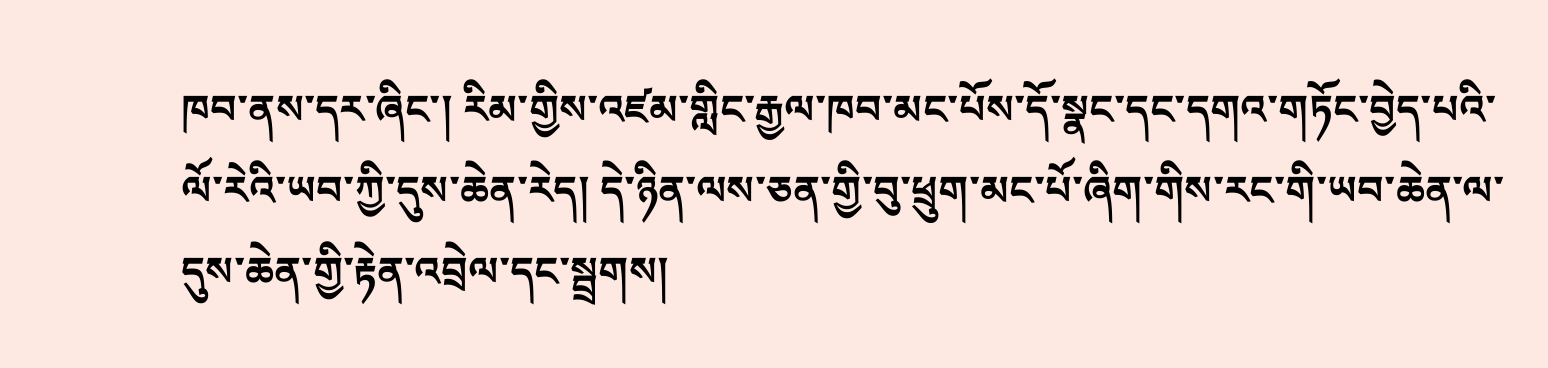ཁབ་ནས་དར་ཞིང་། རིམ་གྱིས་འཛམ་གླིང་རྒྱལ་ཁབ་མང་པོས་དོ་སྣང་དང་དགའ་གཏོང་བྱེད་པའི་ལོ་རེའི་ཡབ་ཀྱི་དུས་ཆེན་རེད། དེ་ཉིན་ལས་ཅན་གྱི་བུ་ཕྲུག་མང་པོ་ཞིག་གིས་རང་གི་ཡབ་ཆེན་ལ་དུས་ཆེན་གྱི་རྟེན་འབྲེལ་དང་སྦྲགས།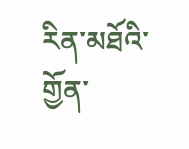རིན་མཐོའི་གྱོན་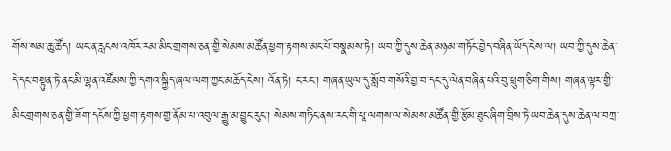གོས་སམ་ཆུ་ཚོད། ཡང་ན་རླངས་འཁོར་རམ་མིང་གྲགས་ཅན་གྱི་སེམས་མཚོན་ཕྱག་རྟགས་མང་པོ་བསྣམས་ཏེ། ཡབ་ཀྱི་དུས་ཆེན་མཉམ་གཏོང་བྱེད་བཞིན་ཡོད་ངེས་ལ། ཡབ་ཀྱི་དུས་ཆེན་དེ་དང་བསྟུན་ཏེ་ནང་མི་ལྷན་འཛོམས་ཀྱི་དགའ་སྐྱིད་ཞལ་ལག་ཀྱང་མཆོད་ངེས། འོན་ཏེ། ང་རང་། གཞན་ཡུལ་དུ་སློབ་གསོའི་བྱ་བ་དང་དུ་ལེན་བཞིན་པའི་བུ་ཕྲུག་ཅིག་གིས། གཞན་ལྟར་གྱི་མིང་གྲགས་ཅན་གྱི་ཟོག་དངོས་ཀྱི་ཕྱག་རྟགས་གྱ་ནོམ་པ་འབུལ་རྒྱུ་མ་བྱུང་རུང་། སེམས་གཏིང་ནས་རང་གི་པཱ་ལགས་ལ་སེམས་མཚོན་གྱི་རྩོམ་ཐུང་ཞིག་བྲིས་ཏེ་ཡབ་ཆེན་དུས་ཆེན་ལ་བཀྲ་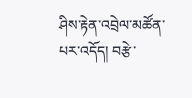ཤིས་རྟེན་འབྲེལ་མཚོན་པར་འདོད། བརྩེ་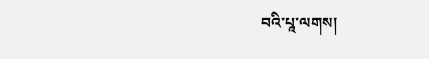བའི་པཱ་ལགས།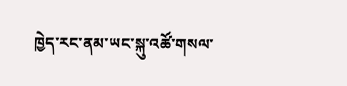ཁྱེད་རང་ནམ་ཡང་སྐུ་འཚོ་གསལ་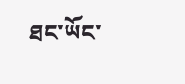ཐང་ཡོང་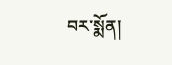བར་སྨོན།